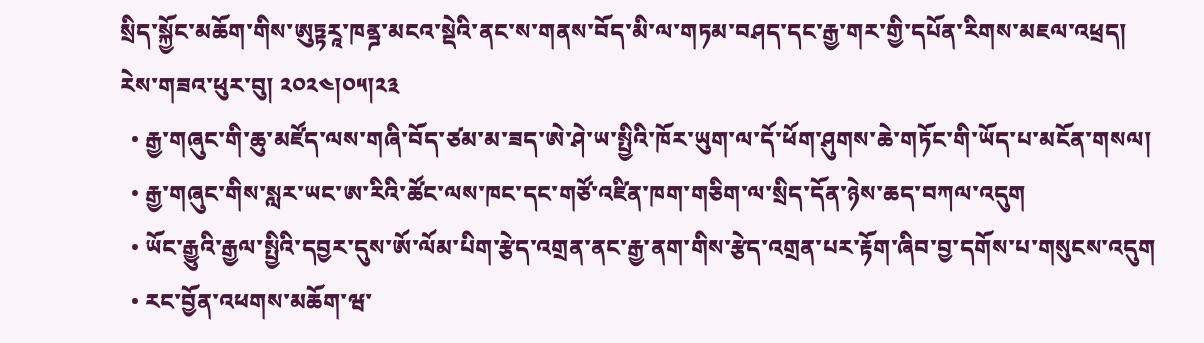སྲིད་སྐྱོང་མཆོག་གིས་ཨུཏྟརཱ་ཁནྜ་མངའ་སྡེའི་ནང་ས་གནས་བོད་མི་ལ་གཏམ་བཤད་དང་རྒྱ་གར་གྱི་དཔོན་རིགས་མཇལ་འཕྲད།
རེས་གཟའ་ཕུར་བུ། ༢༠༢༤།༠༥།༢༣
  • རྒྱ་གཞུང་གི་ཆུ་མཛོད་ལས་གཞི་བོད་ཙམ་མ་ཟད་ཨེ་ཤེ་ཡ་སྤྱིའི་ཁོར་ཡུག་ལ་དོ་ཕོག་ཤུགས་ཆེ་གཏོང་གི་ཡོད་པ་མངོན་གསལ།
  • རྒྱ་གཞུང་གིས་སླར་ཡང་ཨ་རིའི་ཚོང་ལས་ཁང་དང་གཙོ་འཛིན་ཁག་གཅིག་ལ་སྲིད་དོན་ཉེས་ཆད་བཀལ་འདུག
  • ཡོང་རྒྱུའི་རྒྱལ་སྤྱིའི་དབྱར་དུས་ཨོ་ལོམ་པིག་རྩེད་འགྲན་ནང་རྒྱ་ནག་གིས་རྩེད་འགྲན་པར་རྟོག་ཞིབ་བྱ་དགོས་པ་གསུངས་འདུག
  • རང་བྱོན་འཕགས་མཆོག་ཝ་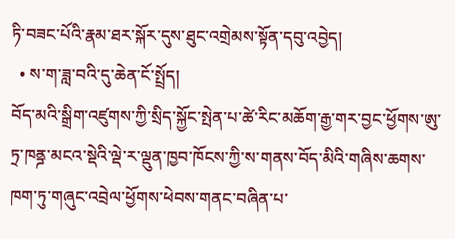ཏི་བཟང་པོའི་རྣམ་ཐར་སྐོར་དུས་ཐུང་འགྲེམས་སྟོན་དབུ་འབྱེད།
  • ས་ག་ཟླ་བའི་དུ་ཆེན་ངོ་སྤྲོད།
བོད་མའི་སྒྲིག་འཛུགས་ཀྱི་སྲིད་སྐྱོང་སྤེན་པ་ཚེ་རིང་མཆོག་རྒྱ་གར་བྱང་ཕྱོགས་ཨུ་ཏྲ་ཁནྜ་མངའ་སྡེའི་ལྡེ་ར་ལྡུན་ཁྱབ་ཁོངས་ཀྱི་ས་གནས་བོད་མིའི་གཞིས་ཆགས་ཁག་ཏུ་གཞུང་འབྲེལ་ཕྱོགས་ཕེབས་གནང་བཞིན་པ་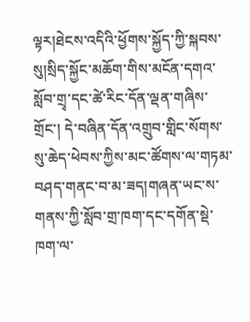ལྟར།ཐེངས་འདིའི་ཕྱོགས་སྐྱོད་ཀྱི་སྐབས་སུ།སྲིད་སྐྱོང་མཆོག་གིས་མངོན་དགའ་སློབ་གྲྭ་དང་ཚེ་རིང་དོན་ལྡན་གཞིས་གྲོང་། དེ་བཞིན་དོན་འགྲུབ་གླིང་སོགས་སུ་ཆེད་ཕེབས་ཀྱིས་མང་ཚོགས་ལ་གཏམ་བཤད་གནང་བ་མ་ཟད།གཞན་ཡང་ས་གནས་ཀྱི་སློབ་གྲ་ཁག་དང་དགོན་སྡེ་ཁག་ལ་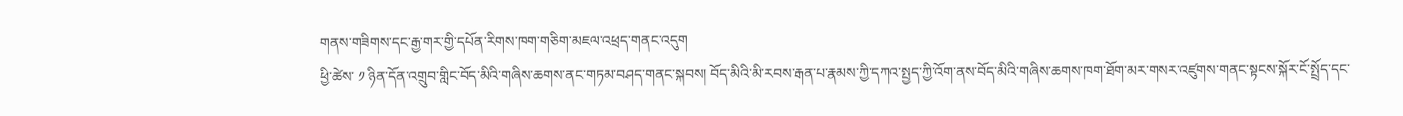གནས་གཟིགས་དང་རྒྱ་གར་གྱི་དཔོན་རིགས་ཁག་གཅིག་མཇལ་འཕྲད་གནང་འདུག
ཕྱི་ཚེས་ ༡ ཉིན་དོན་འགྲུབ་གླིང་བོད་མིའི་གཞིས་ཆགས་ནང་གཏམ་བཤད་གནང་སྐབས། བོད་མིའི་མི་རབས་རྒན་པ་རྣམས་ཀྱི་དཀའ་སྤྱད་ཀྱི་འོག་ནས་བོད་མིའི་གཞིས་ཆགས་ཁག་ཐོག་མར་གསར་འཛུགས་གནང་སྟངས་སྐོར་ངོ་སྤྲོད་དང་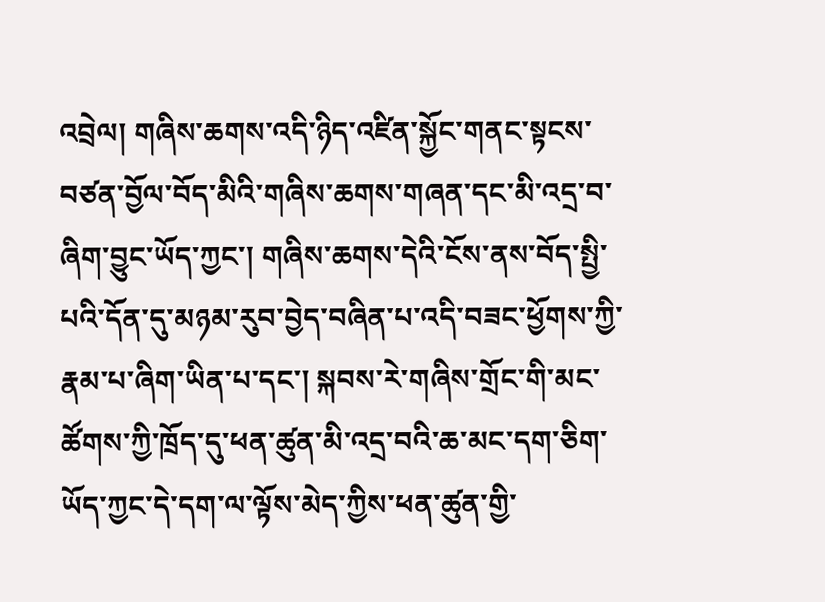འབྲེལ། གཞིས་ཆགས་འདི་ཉིད་འཛིན་སྐྱོང་གནང་སྟངས་བཙན་བྱོལ་བོད་མིའི་གཞིས་ཆགས་གཞན་དང་མི་འདྲ་བ་ཞིག་བྱུང་ཡོད་ཀྱང་། གཞིས་ཆགས་དེའི་ངོས་ནས་བོད་སྤྱི་པའི་དོན་དུ་མཉམ་རུབ་བྱེད་བཞིན་པ་འདི་བཟང་ཕྱོགས་ཀྱི་རྣམ་པ་ཞིག་ཡིན་པ་དང་། སྐབས་རེ་གཞིས་གྲོང་གི་མང་ཚོགས་ཀྱི་ཁྲོད་དུ་ཕན་ཚུན་མི་འདྲ་བའི་ཆ་མང་དག་ཅིག་ཡོད་ཀྱང་དེ་དག་ལ་ལྟོས་མེད་ཀྱིས་ཕན་ཚུན་གྱི་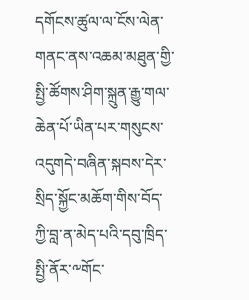དགོངས་ཚུལ་ལ་ངོས་ལེན་གནང་ནས་འཆམ་མཐུན་གྱི་སྤྱི་ཚོགས་ཤིག་སྐྲུན་རྒྱུ་གལ་ཆེན་པོ་ཡིན་པར་གསུངས་འདུགདེ་བཞིན་སྐབས་དེར་སྲིད་སྐྱོང་མཆོག་གིས་བོད་ཀྱི་བླ་ན་མེད་པའི་དབུ་ཁྲིད་སྤྱི་ནོར་༸གོང་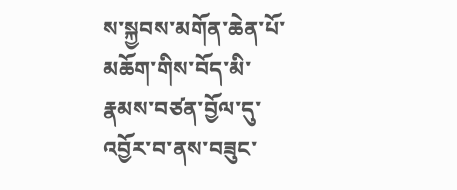ས་སྐྱབས་མགོན་ཆེན་པོ་མཆོག་གིས་བོད་མི་རྣམས་བཙན་བྱོལ་དུ་འབྱོར་བ་ནས་བཟུང་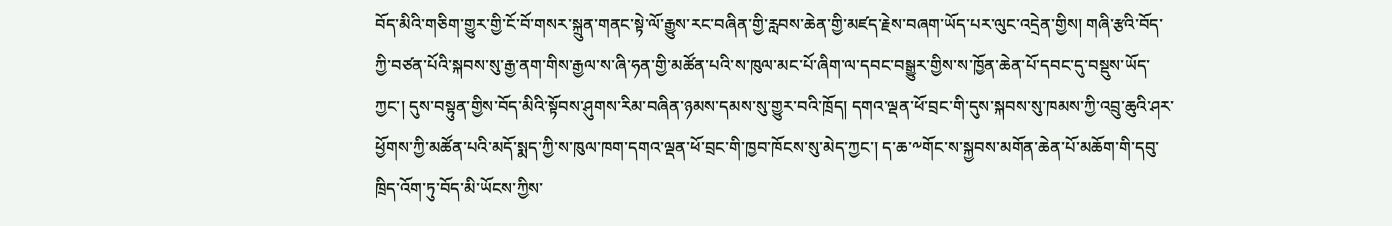བོད་མིའི་གཅིག་གྱུར་གྱི་ངོ་བོ་གསར་སྐྲུན་གནང་སྟེ་ལོ་རྒྱུས་རང་བཞིན་གྱི་རླབས་ཆེན་གྱི་མཛད་རྗེས་བཞག་ཡོད་པར་ལུང་འདྲེན་གྱིས། གཞི་རྩའི་བོད་ཀྱི་བཙན་པོའི་སྐབས་སུ་རྒྱ་ནག་གིས་རྒྱལ་ས་ཞི་ཧན་གྱི་མཚོན་པའི་ས་ཁུལ་མང་པོ་ཞིག་ལ་དབང་བསྒྱུར་གྱིས་ས་ཁྱོན་ཆེན་པོ་དབང་དུ་བསྡུས་ཡོད་ཀྱང་། དུས་བསྟུན་གྱིས་བོད་མིའི་སྟོབས་ཤུགས་རིམ་བཞིན་ཉམས་དམས་སུ་གྱུར་བའི་ཁྲོད། དགའ་ལྡན་ཕོ་བྲང་གི་དུས་སྐབས་སུ་ཁམས་ཀྱི་འབྲུ་ཆུའི་ཤར་ཕྱོགས་ཀྱི་མཚོན་པའི་མདོ་སྨད་ཀྱི་ས་ཁུལ་ཁག་དགའ་ལྡན་ཕོ་བྲང་གི་ཁྱབ་ཁོངས་སུ་མེད་ཀྱང་། ད་ཆ་༸གོང་ས་སྐྱབས་མགོན་ཆེན་པོ་མཆོག་གི་དབུ་ཁྲིད་འོག་ཏུ་བོད་མི་ཡོངས་ཀྱིས་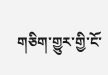གཅིག་གྱུར་གྱི་ངོ་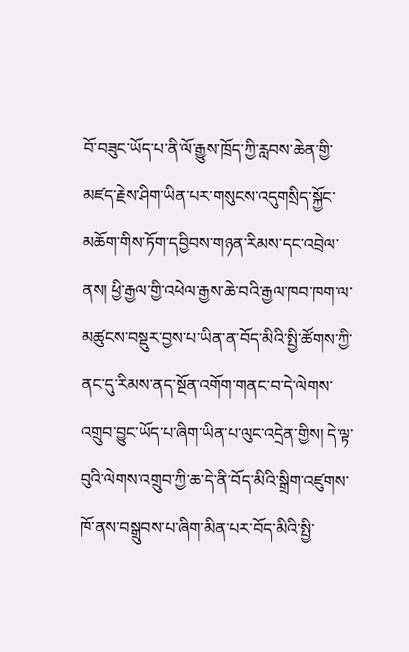བོ་བཟུང་ཡོད་པ་ནི་ལོ་རྒྱུས་ཁྲོད་ཀྱི་རླབས་ཆེན་གྱི་མཛད་རྗེས་ཤིག་ཡིན་པར་གསུངས་འདུགསྲིད་སྐྱོང་མཆོག་གིས་ཏོག་དབྱིབས་གཉན་རིམས་དང་འབྲེལ་ནས། ཕྱི་རྒྱལ་གྱི་འཕེལ་རྒྱས་ཆེ་བའི་རྒྱལ་ཁབ་ཁག་ལ་མཚུངས་བསྡུར་བྱས་པ་ཡིན་ན་བོད་མིའི་སྤྱི་ཚོགས་ཀྱི་ནང་དུ་རིམས་ནད་སྔོན་འགོག་གནང་བ་དེ་ལེགས་འགྲུབ་བྱུང་ཡོད་པ་ཞིག་ཡིན་པ་ལུང་འདྲེན་གྱིས། དེ་ལྟ་བུའི་ལེགས་འགྲུབ་ཀྱི་ཆ་དེ་ནི་བོད་མིའི་སྒྲིག་འཛུགས་ཁོ་ནས་བསྒྲུབས་པ་ཞིག་མིན་པར་བོད་མིའི་སྤྱི་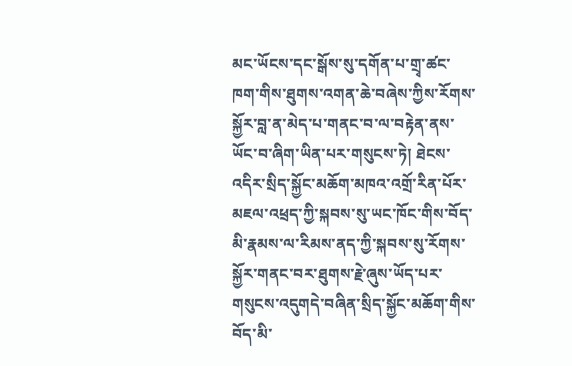མང་ཡོངས་དང་སྒོས་སུ་དགོན་པ་གྲྭ་ཚང་ཁག་གིས་ཐུགས་འགན་ཆེ་བཞེས་ཀྱིས་རོགས་སྐྱོར་བླ་ན་མེད་པ་གནང་བ་ལ་བརྟེན་ནས་ཡོང་བ་ཞིག་ཡིན་པར་གསུངས་ཏེ། ཐེངས་འདིར་སྲིད་སྐྱོང་མཆོག་མཁའ་འགྲོ་རིན་པོར་མཇལ་འཕྲད་ཀྱི་སྐབས་སུ་ཡང་ཁོང་གིས་བོད་མི་རྣམས་ལ་རིམས་ནད་ཀྱི་སྐབས་སུ་རོགས་སྐྱོར་གནང་བར་ཐུགས་རྗེ་ཞུས་ཡོད་པར་གསུངས་འདུགདེ་བཞིན་སྲིད་སྐྱོང་མཆོག་གིས་བོད་མི་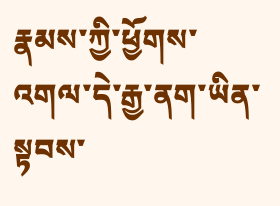རྣམས་ཀྱི་ཕྱོགས་འགལ་དེ་རྒྱ་ནག་ཡིན་སྟབས་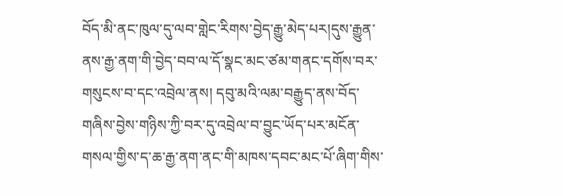བོད་མི་ནང་ཁུལ་དུ་ལབ་གླེང་རིགས་བྱེད་རྒྱུ་མེད་པར།དུས་རྒྱུན་ནས་རྒྱ་ནག་གི་བྱེད་བབ་ལ་དོ་སྣང་མང་ཙམ་གནང་དགོས་བར་གསུངས་བ་དང་འབྲེལ་ནས། དབུ་མའི་ལམ་བརྒྱུད་ནས་བོད་གཞིས་བྱེས་གཉིས་ཀྱི་བར་དུ་འབྲེལ་བ་བྱུང་ཡོད་པར་མངོན་གསལ་གྱིས་ད་ཆ་རྒྱ་ནག་ནང་གི་མཁས་དབང་མང་པོ་ཞིག་གིས་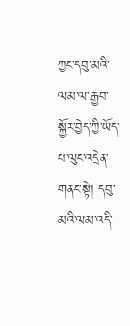ཀྱང་དབུ་མའི་ལམ་ལ་རྒྱབ་སྐྱོར་བྱེད་ཀྱི་ཡོད་པ་ལུང་འདྲེན་གནང་སྟེ། དབུ་མའི་ལམ་འདི་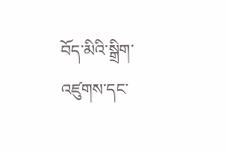བོད་མིའི་སྒྲིག་འཛུགས་དང་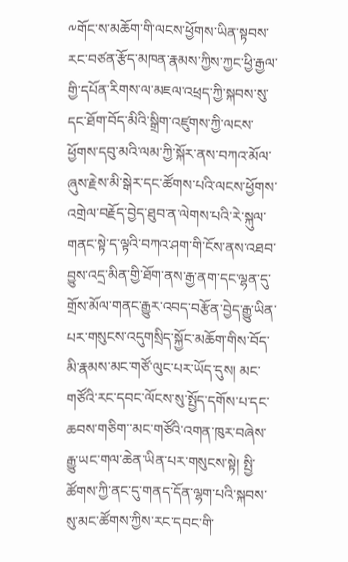༸གོང་ས་མཆོག་གི་ལངས་ཕྱོགས་ཡིན་སྟབས་རང་བཙན་རྩོད་མཁན་རྣམས་ཀྱིས་ཀྱང་ཕྱི་རྒྱལ་གྱི་དཔོན་རིགས་ལ་མཇལ་འཕྲད་ཀྱི་སྐབས་སུ་དང་ཐོག་བོད་མིའི་སྒྲིག་འཛུགས་ཀྱི་ལངས་ཕྱོགས་དབུ་མའི་ལམ་ཀྱི་སྐོར་ནས་བཀའ་མོལ་ཞུས་རྗེས་མི་སྒེར་དང་ཚོགས་པའི་ལངས་ཕྱོགས་འགྲེལ་བརྗོད་བྱེད་ཐུབ་ན་ལེགས་པའི་རེ་སྐུལ་གནང་སྟེ་ད་ལྟའི་བཀའ་ཤག་གི་ངོས་ནས་འཐབ་བྱུས་འདྲ་མིན་གྱི་ཐོག་ནས་རྒྱ་ནག་དང་ལྷན་དུ་གྲོས་མོལ་གནང་རྒྱུར་འབད་བརྩོན་བྱེད་རྒྱུ་ཡིན་པར་གསུངས་འདུགསྲིད་སྐྱོང་མཆོག་གིས་བོད་མི་རྣམས་མང་གཙོ་ལུང་པར་ཡོད་དུས། མང་གཙོའི་རང་དབང་ལོངས་སུ་སྤྱོད་དགོས་པ་དང་ཆབས་གཅིག་་མང་གཙོའི་འགན་ཁུར་བཞེས་རྒྱུ་ཡང་གལ་ཆེན་ཡིན་པར་གསུངས་སྟེ། སྤྱི་ཚོགས་ཀྱི་ནང་དུ་གནད་དོན་ལྷག་པའི་སྐབས་སུ་མང་ཚོགས་ཀྱིས་རང་དབང་གི་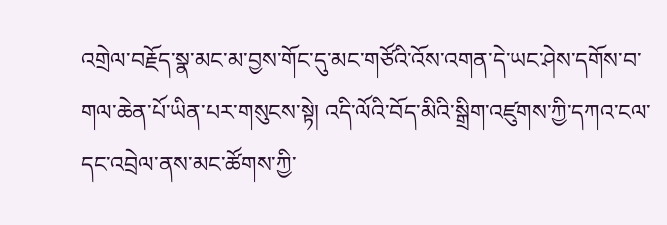འགྲེལ་བརྗོད་སྣ་མང་མ་བྱས་གོང་དུ་མང་གཙོའི་འོས་འགན་དེ་ཡང་ཤེས་དགོས་བ་གལ་ཆེན་པོ་ཡིན་པར་གསུངས་སྟེ། འདི་ལོའི་བོད་མིའི་སྒྲིག་འཛུགས་ཀྱི་དཀའ་ངལ་དང་འབྲེལ་ནས་མང་ཚོགས་ཀྱི་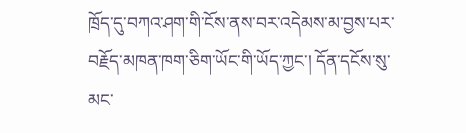ཁྲོད་དུ་བཀའ་ཤག་གི་ངོས་ནས་བར་འདེམས་མ་བྱས་པར་བརྗོད་མཁན་ཁག་ཅིག་ཡོང་གི་ཡོད་ཀྱང་། དོན་དངོས་སུ་མང་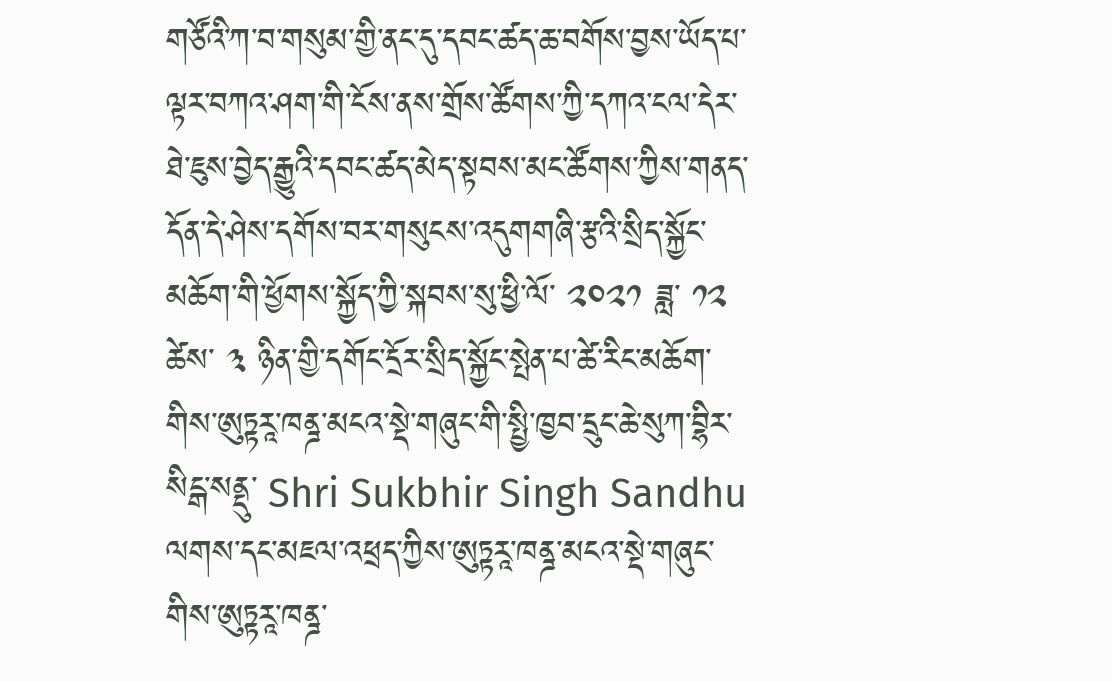གཙོའི་ཀ་བ་གསུམ་གྱི་ནང་དུ་དབང་ཚད་ཆ་བགོས་བྱས་ཡོད་པ་ལྟར་བཀའ་ཤག་གི་ངོས་ནས་གྲོས་ཚོགས་ཀྱི་དཀའ་ངལ་དེར་ཐེ་ཇུས་བྱེད་རྒྱུའི་དབང་ཚད་མེད་སྟབས་མང་ཚོགས་ཀྱིས་གནད་དོན་དེ་ཤེས་དགོས་བར་གསུངས་འདུགགཞི་རྩའི་སྲིད་སྐྱོང་མཆོག་གི་ཕྱོགས་སྐྱོད་ཀྱི་སྐབས་སུ་ཕྱི་ལོ་ ༢༠༢༡ ཟླ་ ༡༢ ཚེས་ ༣ ཉིན་གྱི་དགོང་དྲོར་སྲིད་སྐྱོང་སྤེན་པ་ཚེ་རིང་མཆོག་གིས་ཨུཏྟརཱ་ཁནྜ་མངའ་སྡེ་གཞུང་གི་སྤྱི་ཁྱབ་དྲུང་ཆེ་སུཀ་བྷིར་སིངྒ་སནྡུ་ Shri Sukbhir Singh Sandhu ལགས་དང་མཇལ་འཕྲད་ཀྱིས་ཨུཏྟརཱ་ཁནྜ་མངའ་སྡེ་གཞུང་གིས་ཨུཏྟརཱ་ཁནྜ་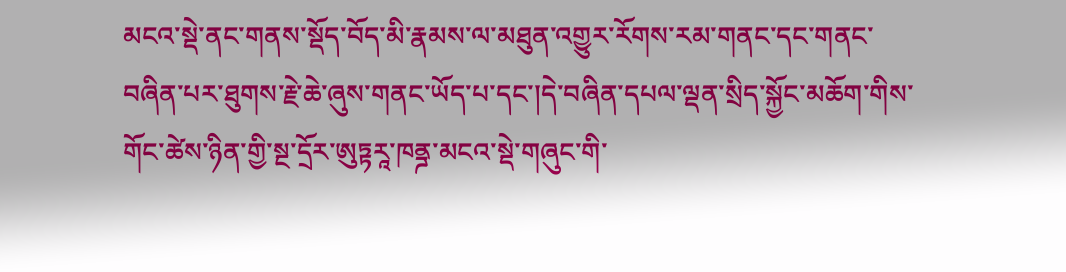མངའ་སྡེ་ནང་གནས་སྡོད་བོད་མི་རྣམས་ལ་མཐུན་འགྱུར་རོགས་རམ་གནང་དང་གནང་བཞིན་པར་ཐུགས་རྗེ་ཆེ་ཞུས་གནང་ཡོད་པ་དང་།དེ་བཞིན་དཔལ་ལྡན་སྲིད་སྐྱོང་མཆོག་གིས་གོང་ཚེས་ཉིན་གྱི་སྔ་དྲོར་ཨུཏྟརཱ་ཁནྜ་མངའ་སྡེ་གཞུང་གི་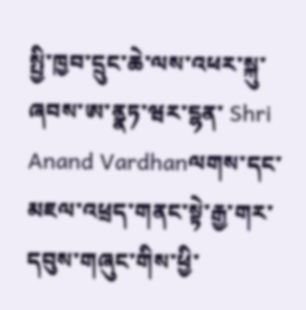སྤྱི་ཁྱབ་དྲུང་ཆེ་ལས་འཕར་སྐུ་ཞབས་ཨ་ནྣཏ་ཝར་ངྷན་ Shri Anand Vardhanལགས་དང་མཇལ་འཕྲད་གནང་སྟེ་རྒྱ་གར་དབུས་གཞུང་གིས་ཕྱི་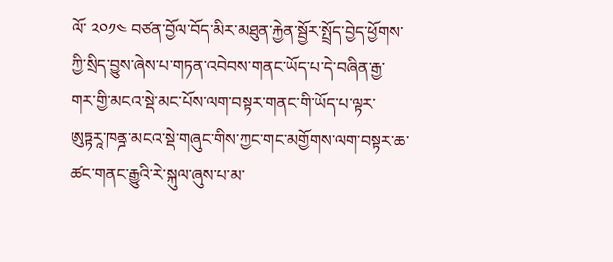ལོ་ ༢༠༡༤ བཙན་བྱོལ་བོད་མིར་མཐུན་རྐྱེན་སྦྱོར་སྤྲོད་བྱེད་ཕྱོགས་ཀྱི་སྲིད་བྱུས་ཞེས་པ་གཏན་འབེབས་གནང་ཡོད་པ་དེ་བཞིན་རྒྱ་གར་གྱི་མངའ་སྡེ་མང་པོས་ལག་བསྟར་གནང་གི་ཡོད་པ་ལྟར་ཨུཏྟརཱ་ཁནྜ་མངའ་སྡེ་གཞུང་གིས་ཀྱང་གང་མགྱོགས་ལག་བསྟར་ཆ་ཚང་གནང་རྒྱུའི་རེ་སྐུལ་ཞུས་པ་མ་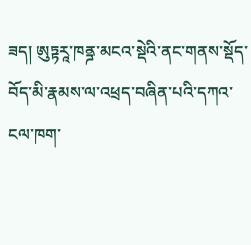ཟད། ཨུཏྟརཱ་ཁནྜ་མངའ་སྡེའི་ནང་གནས་སྡོད་བོད་མི་རྣམས་ལ་འཕྲད་བཞིན་པའི་དཀའ་ངལ་ཁག་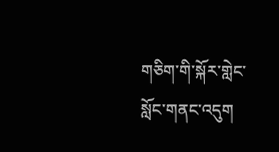གཅིག་གི་སྐོར་གླེང་སློང་གནང་འདུག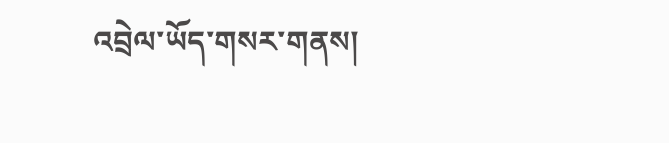འབྲེལ་ཡོད་གསར་གནས།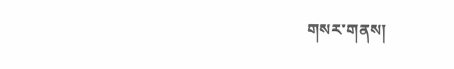གསར་གནས།